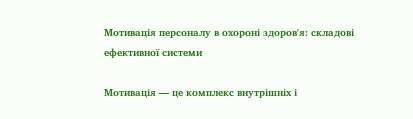Мотивація персоналу в охороні здоров'я: складові ефективної системи

Мотивація — це комплекс внутрішніх і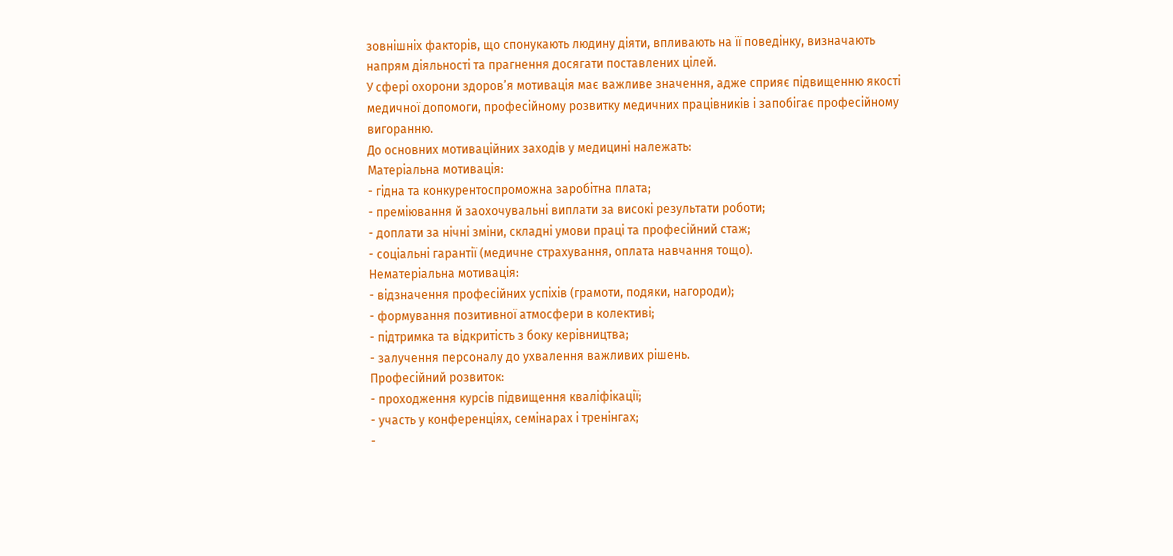зовнішніх факторів, що спонукають людину діяти, впливають на її поведінку, визначають напрям діяльності та прагнення досягати поставлених цілей.
У сфері охорони здоров’я мотивація має важливе значення, адже сприяє підвищенню якості медичної допомоги, професійному розвитку медичних працівників і запобігає професійному вигоранню.
До основних мотиваційних заходів у медицині належать:
Матеріальна мотивація:
- гідна та конкурентоспроможна заробітна плата;
- преміювання й заохочувальні виплати за високі результати роботи;
- доплати за нічні зміни, складні умови праці та професійний стаж;
- соціальні гарантії (медичне страхування, оплата навчання тощо).
Нематеріальна мотивація:
- відзначення професійних успіхів (грамоти, подяки, нагороди);
- формування позитивної атмосфери в колективі;
- підтримка та відкритість з боку керівництва;
- залучення персоналу до ухвалення важливих рішень.
Професійний розвиток:
- проходження курсів підвищення кваліфікації;
- участь у конференціях, семінарах і тренінгах;
-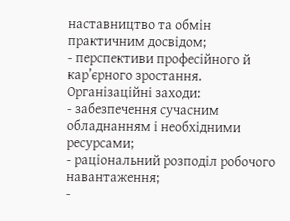наставництво та обмін практичним досвідом;
- перспективи професійного й кар’єрного зростання.
Організаційні заходи:
- забезпечення сучасним обладнанням і необхідними ресурсами;
- раціональний розподіл робочого навантаження;
-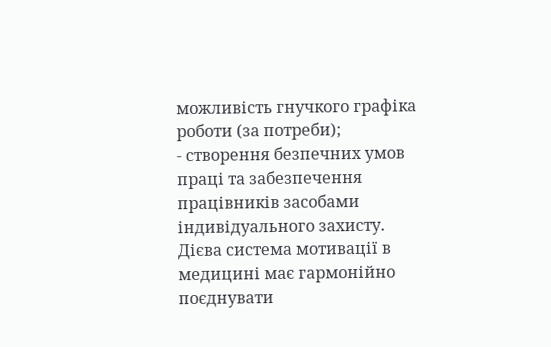можливість гнучкого графіка роботи (за потреби);
- створення безпечних умов праці та забезпечення працівників засобами індивідуального захисту.
Дієва система мотивації в медицині має гармонійно поєднувати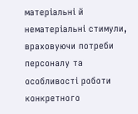матеріальні й нематеріальні стимули, враховуючи потреби персоналу та особливості роботи конкретного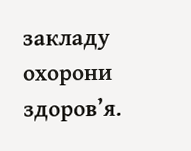закладу охорони здоров’я.